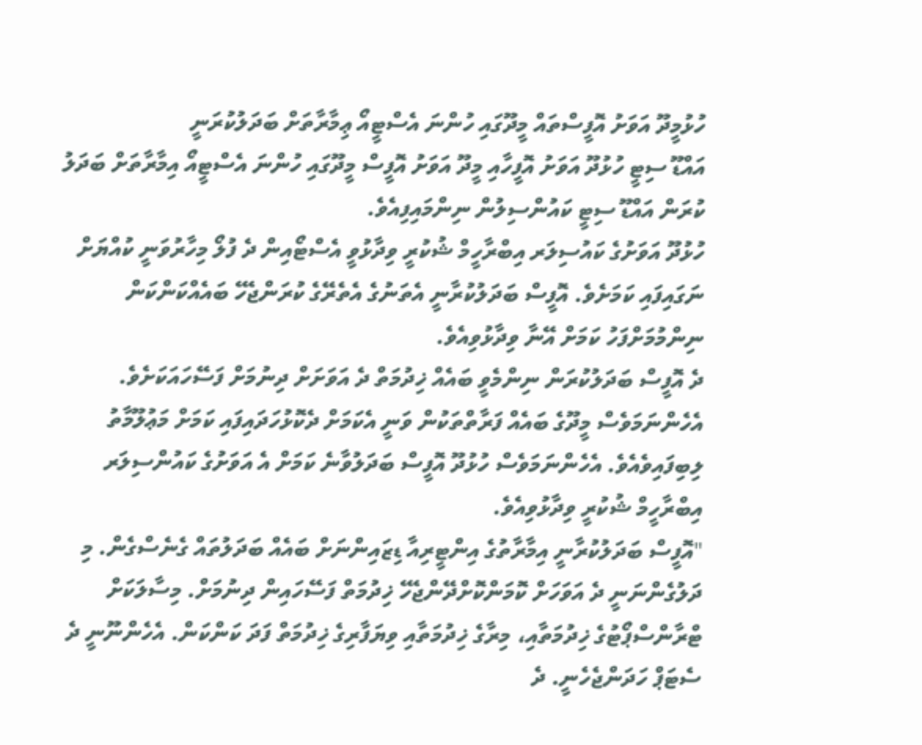ހުޅުމީދޫ އަވަށު އޮފީސްތައް މީދޫގައި ހުންނަ އެސްޓީއޯ ޢިމާރާތަށް ބަދަލުކުރަނީ
އައްޑޫ ސިޓީ ހުޅުދޫ އަވަށު އޮފީހާއި މީދޫ އަވަށު އޮފީސް މީދޫގައި ހުންނަ އެސްޓީއޯ އިމާރާތަށް ބަދަލު ކުރަން އައްޑޫ ސިޓީ ކައުންސިލުން ނިންމައިފިއެވެ.
ހުޅުދޫ އަވަށުގެ ކައުސިލަރ އިބްރާހީމް ޝުކުރީ ވިދާޅުވީ އެސްޓޯއިން ދެ ފުލޯ މިހާރުވަނީ ކުއްޔަށް ނަގައިފައި ކަމަށެވެ. އޮފީސް ބަދަލުކުރާނީ އެތަނުގެ އެތެރޭގެ ކުރަންޖެހޭ ބައެއްކަންކަން ނިންމުމަށްފަހު ކަމަށް އޭނާ ވިދާޅުވިއެވެ.
ދެ އޮފީސް ބަދަލުކުރަން ނިންމެވީ ބައެއް ޚިދުމަތް ދެ އަވަށަށް ދިނުމަށް ފަސޭހައަކަށެވެ. އެހެންނަމަވެސް މީދޫގެ ބައެއް ފަރާތްތަކުން ވަނީ އެކަމަށް ދެކޮޅުހަދައިފައި ކަމަށް މަޢުލޫމާތު ލިބިފައިވެއެވެ. އެހެންނަމަވެސް ހުޅުދޫ އޮފީސް ބަދަލުވާނެ ކަމަށް އެ އަވަށުގެ ކައުންސިލަރ އިބްރާހީމް ޝުކުރީ ވިދާޅުވިއެވެ.
"އޮފީސް ބަދަލުކުރާނީ އިމާރާތުގެ އިންޓީރިއާ ޑިޒައިންނަށް ބައެއް ބަދަލުތައް ގެނެސްގެން. މި ދަލުގެންނަނީ ދެ އަވަހަށް ކޮމަންކޮށްދޭންޖެހޭ ޚިދުމަތް ފަސޭހައިން ދިނުމަށް. މިސާލަކަށް ޓްރާންސްޕޯޓުގެ ޚިދުމަތާއި، މިރާގެ ޚިދުމަތާއި ވިޔަފާރިގެ ޚިދުމަތް ފަދަ ކަންކަން. އެހެންނޫނީ ދެ ސެޓަޕް ހަދަންޖެހެނީ. ދެ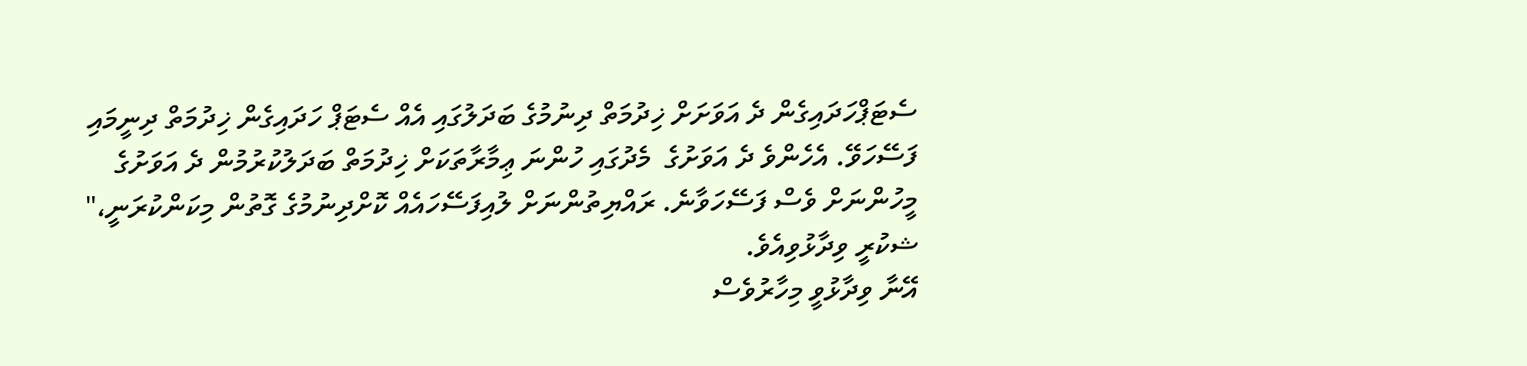ސެޓަޕްހަދައިގެން ދެ އަވަށަށް ޚިދުމަތް ދިނުމުގެ ބަދަލުގައި އެއް ސެޓަޕް ހަދައިގެން ޚިދުމަތް ދިނީމައި ފަސޭހަވޭ. އެހެންވެ ދެ އަވަށުގެ  މެދުގައި ހުންނަ ޢިމާރާތަކަށް ޚިދުމަތް ބަދަލުކުރުމުން ދެ އަވަށުގެ މީހުންނަށް ވެސް ފަސޭހަވާނެ. ރައްޔިތުންނަށް ލުއިފަސޭހައެއް ކޮށްދިނުމުގެ ގޮތުން މިކަންކުރަނީ،" ޝކުރީ ވިދާޅުވިއެވެ.
އޭނާ ވިދާޅުވީ މިހާރުވެސް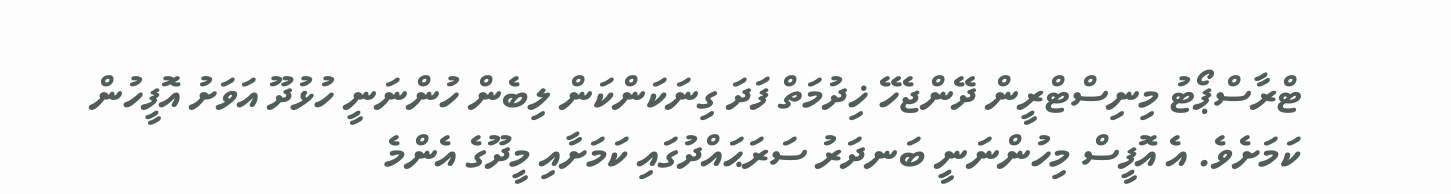ޓްރާސްޕޯޓު މިނިސްޓްރީން ދޭންޖެހޭ ޚިދުމަތް ފަދަ ގިނަކަންކަން ލިބެން ހުންނަނީ ހުޅުދޫ އަވަށު އޮފީހުން ކަމަށެވެ. އެ އޮފީސް މިހުންނަނީ ބަނދަރު ސަރަޙައްދުގައި ކަމަށާއި މީދޫގެ އެންމެ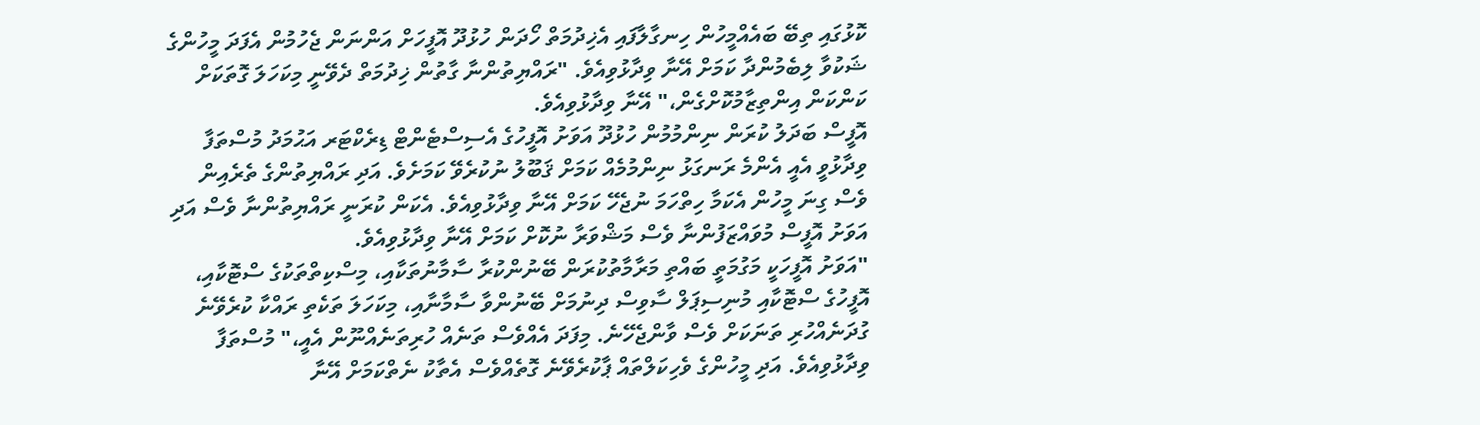ކޮޅުގައި ތިބޭ ބައެއްމީހުން ހިނގާލާފައި އެޚިދުމަތް ހޯދަން ހުޅުދޫ އޮފީހަށް އަންނަން ޖެހުމުން އެފަދަ މީހުންގެ ޝަކުވާ ލިބެމުންދާ ކަމަށް އޭނާ ވިދާޅުވިއެވެ. "ރައްޔިތުންނާ ގާތުން ޚިދުމަތް ދެވޭނީ މިކަހަލަ ގޮތަކަށް ކަންކަން އިންތިޒާމުކޮށްގެން،" އޭނާ ވިދާޅުވިއެވެ.
އޮފީސް ބަދަލު ކުރަން ނިންމުމުން ހުޅުދޫ އަވަށު އޮފީހުގެ އެސިސްޓެންޓް ޑިރެކްޓަރ އަޙުމަދު މުސްތަފާ ވިދާޅުވީ އެއީ އެންމެ ރަނގަޅު ނިންމުމެއް ކަމަށް ޤަބޫލު ނުކުރެވޭ ކަމަށެވެ. އަދި ރައްޔިތުންގެ ތެރެއިން ވެސް ގިނަ މީހުން އެކަމާ ހިތްހަމަ ނުޖެހޭ ކަމަށް އޭނާ ވިދާޅުވިއެވެ. އެކަން ކުރަނީ ރައްޔިތުންނާ ވެސް އަދި އަވަށު އޮފީސް މުވައްޒަފުންނާ ވެސް މަޝްވަރާ ނުކޮށް ކަމަށް އޭނާ ވިދާޅުވިއެވެ.
"އަވަށު އޮފީހަކީ މަގުމަތީ ބައްތި މަރާމާތުކުރަން ބޭނުންކުރާ ސާމާނުތަކާއި، މިސްކިތްތަކުގެ ސްޓޮކާއި، އޮފީހުގެ ސްޓޮކާއި މުނިސިޕަލް ސާވިސް ދިނުމަށް ބޭނުންވާ ސާމާނާއި، މިކަހަލަ ތަކެތި ރައްކާ ކުރެވޭނެ ގުދަނެއްހުރި ތަނަކަށް ވެސް ވާންޖެހޭނެ. މިފަދަ އެއްވެސް ތަނެއް ހުރިތަނެއްނޫން އެއީ،" މުސްތަފާ ވިދާޅުވިއެވެ. އަދި މީހުންގެ ވެހިކަލްތައް ޕާކުރެވޭނެ ގޮތެއްވެސް އެތާކު ނެތްކަމަށް އޭނާ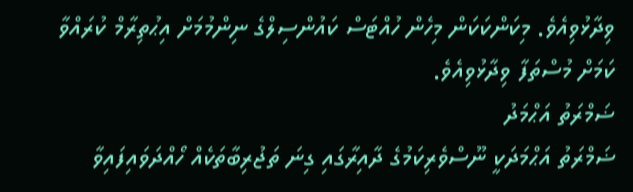ވިދާޅުވިއެވެ. މިކަންކަކަން މިހެން ހުއްޓަސް ކައުންސިލްގެ ނިންމުމަށް އިޙުތިރާމް ކުރައްވާ ކަމަށް މުސްތަފާ ވިދާޅުވިއެވެ.
ޟަމްރަތު އަޙްމަދު
ޟަމްރަތު އަޙްމަދަކީ ނޫސްވެރިކަމުގެ ދާއިރާގައި ގިނަ ތަޖުރިބާތަކެއް ހޯއްދަވައިފައިވާ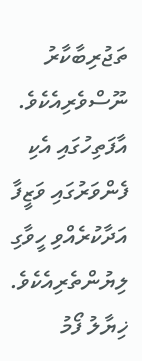ތަޖުރިބާކާރު ނޫސްވެރިއެކެވެ. އާފަތިހުގައި އެކި ފެންވަރުގައި ވަޒީފާ އަދާކުރެއްވި ހީވާގި ލިޔުންތެރިއެކެވެ.
ޚިޔާލު ފޯމު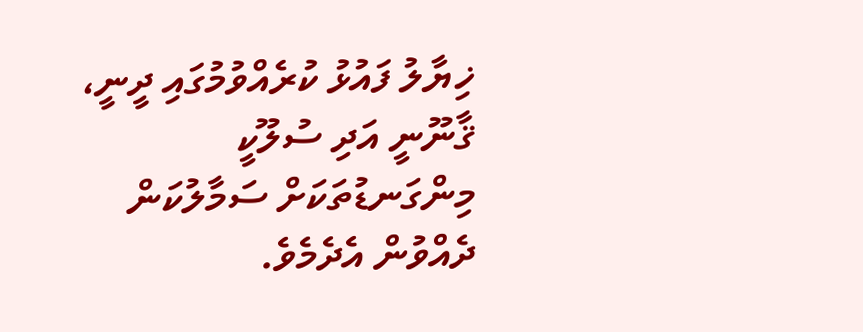ޚިޔާލު ފައުޅު ކުރެއްވުމުގައި ދީނީ، ޤާނޫނީ އަދި ސުލޫކީ މިންގަނޑުތަކަށް ސަމާލުކަން ދެއްވުން އެދެމެވެ.